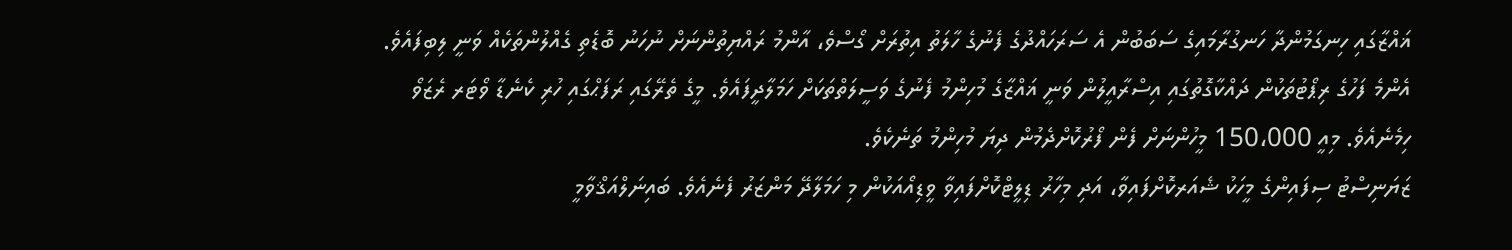ޣައްޒާގައި ހިނގަމުންދާ ހަނގުރާމައިގެ ސަބަބުން އެ ސަރަހައްދުގެ ފެނުގެ ހާލަތު އިތުރަށް ގޯސްވެ، އާންމު ރައްޔިތުންނަށް ނުހަނު ބޮޑެތި ގެއްލުންތަކެއް ވަނީ ލިބިފައެވެ.
އެންމެ ފަހުގެ ރިޕޯޓުތަކުން ދައްކާގޮތުގައި އިސްރާއީލުން ވަނީ ޣައްޒާގެ މުހިންމު ފެނުގެ ވަސީލަތްތަކަށް ހަމަލާދީފައެވެ. މީގެ ތެރޭގައި ރަފަޙްގައި ހުރި ކެނެޑާ ވޯޓަރ ރެޒަވޯ ހިމެނެއެވެ. މިއީ 150،000 މީހުންނަށް ފެން ފޯރުކޮށްދެމުން ދިޔަ މުހިންމު ތަނެކެވެ.
ޒަޔަނިސްޓު ސިފައިންގެ މީހަކު ޝެއަރކޮށްފައިވާ، އަދި މިހާރު ޑިލީޓްކޮށްފައިވާ ވީޑިއޯއަކުން މި ހަމަލާދޭ މަންޒަރު ފެނެއެވެ. ބައިނަލްއަޤްވާމީ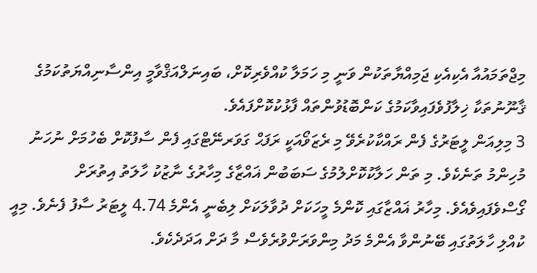މިޖްތަމައުއާ އެކިއެކި ޖަމިއްޔާތަކުން ވަނީ މި ހަމަލާ ކުއްވެރިކޮށް، ބައިނަލްއަޤްވާމީ އިންސާނިއްޔަތުކަމުގެ ޤާނޫނުތަކާ ޚިލާފުވެފައިވާކަމުގެ ކަންބޮޑުވުންތައް ފާޅުކުކޮށްފައެވެ.
3 މިލިއަން ލީޓަރުގެ ފެން ރައްކާކުރެވޭ މި ރެޒަވޯއަކީ ރަފަޙް ގަވަރނޭޓްގައި ފެން ސާފުކޮށް ބެހުމަށް ނުހަނު މުހިންމު ތަނެކެވެ. މި ތަން ހަލާކުކޮށްލުމުގެ ސަބަބުން ޣައްޒާގެ މިހާރުގެ ނާޒުކު ހާލަތު އިތުރަށް ގޯސްވެފައިވެއެވެ. މިހާރު ޣައްޒާގައި ކޮންމެ މީހަކަށް ދުވާލަކަށް ލިބެނީ އެންމެ 4.74 ލީޓަރު ސާފު ފެނެވެ. މިއީ ކުއްލި ހާލަތުގައި ބޭނުންވާ އެންމެ މަދު މިންވަރަށްވުރެވެސް މާ ދަށް އަދަދެކެވެ.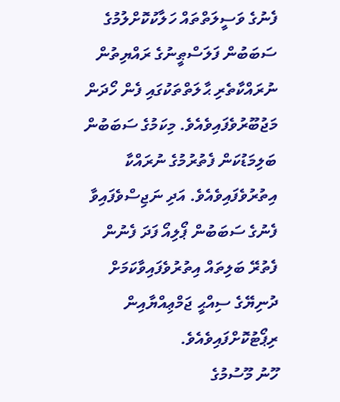ފެނުގެ ވަސީލަތްތައް ހަލާކުކޮށްލުމުގެ ސަބަބުން ފަލަސްޠީނުގެ ރައްޔިތުން ނުރައްކާތެރި ޙާލަތްތަކުގައި ފެން ހޯދަން މަޖުބޫރުވެފައިވެއެވެ. މިކަމުގެ ސަބަބުން ބަލިމަޑުކަން ފެތުރުމުގެ ނުރައްކާ އިތުރުވެފައިވެއެވެ. އަދި ނަޖިސްވެފައިވާ ފެނުގެ ސަބަބުން ޕޯލިއޯ ފަދަ ފެނުން ފެތުރޭ ބަލިތައް އިތުރުވެފައިވާކަމަށް ދުނިޔޭގެ ސިއްޙީ ޖަމްޢިއްޔާއިން ރިޕޯޓުކޮށްފައިވެއެވެ.
ހޫނު މޫސުމުގެ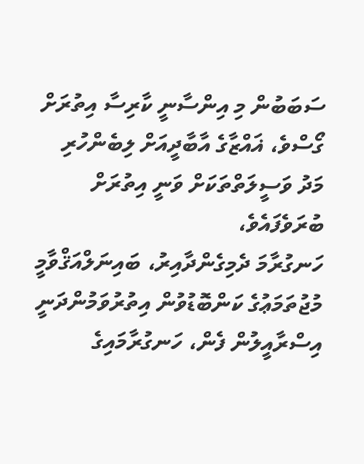ސަބަބުން މި އިންސާނީ ކާރިސާ އިތުރަށް ގޯސްވެ، ޣައްޒާގެ އާބާދީއަށް ލިބެންހުރި މަދު ވަސީލަތްތަކަށް ވަނީ އިތުރަށް ބުރަވެފައެވެ،
ހަނގުރާމަ ދެމިގެންދާއިރު، ބައިނަލްއަޤްވާމީ މުޖުތަމަޢުގެ ކަންބޮޑުވުން އިތުރުވަމުންދަނީ އިސްރާއީލުން ފެން، ހަނގުރާމައިގެ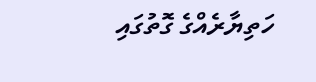ހަތިޔާރެއްގެ ގޮތުގައި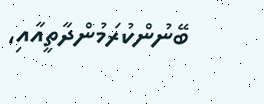ބޭނުންކުރަމުންދާތީއާއި،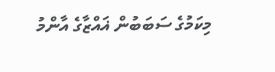މިކަމުގެ ސަބަބުން ޣައްޒާގެ އާންމު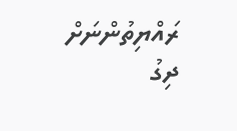ރައްޔިތުންނަށް ދިގު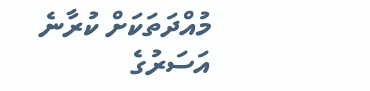މުއްދަތަކަށް ކުރާނެ އަސަރުގެ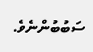ސަބުބުންނެވެ.